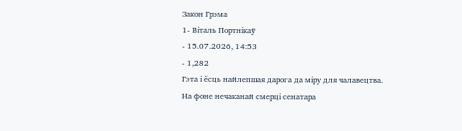Закон Грэма
1- Віталь Портнікаў
- 15.07.2026, 14:53
- 1,282
Гэта і ёсць найлепшая дарога да міру для чалавецтва.
На фоне нечаканай смерці сенатара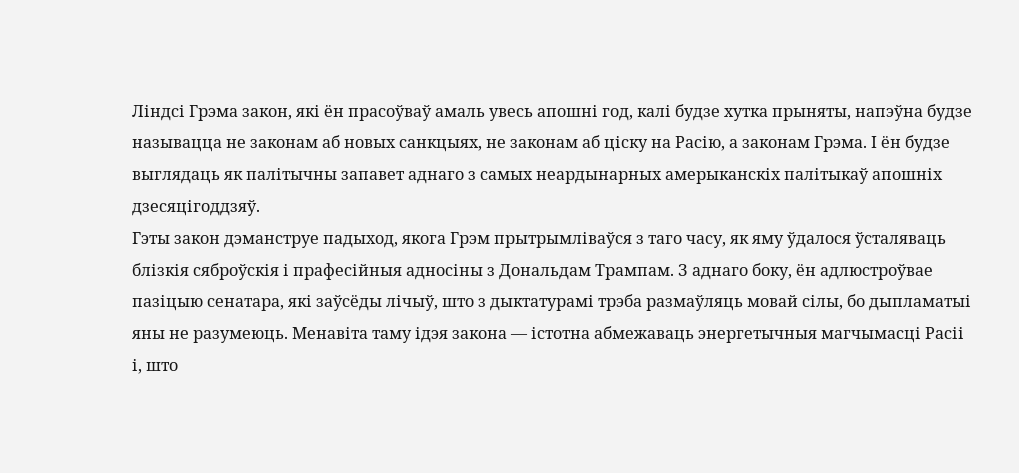Ліндсі Грэма закон, які ён прасоўваў амаль увесь апошні год, калі будзе хутка прыняты, напэўна будзе называцца не законам аб новых санкцыях, не законам аб ціску на Расію, а законам Грэма. І ён будзе выглядаць як палітычны запавет аднаго з самых неардынарных амерыканскіх палітыкаў апошніх дзесяцігоддзяў.
Гэты закон дэманструе падыход, якога Грэм прытрымліваўся з таго часу, як яму ўдалося ўсталяваць блізкія сяброўскія і прафесійныя адносіны з Дональдам Трампам. З аднаго боку, ён адлюстроўвае пазіцыю сенатара, які заўсёды лічыў, што з дыктатурамі трэба размаўляць мовай сілы, бо дыпламатыі яны не разумеюць. Менавіта таму ідэя закона — істотна абмежаваць энергетычныя магчымасці Расіі і, што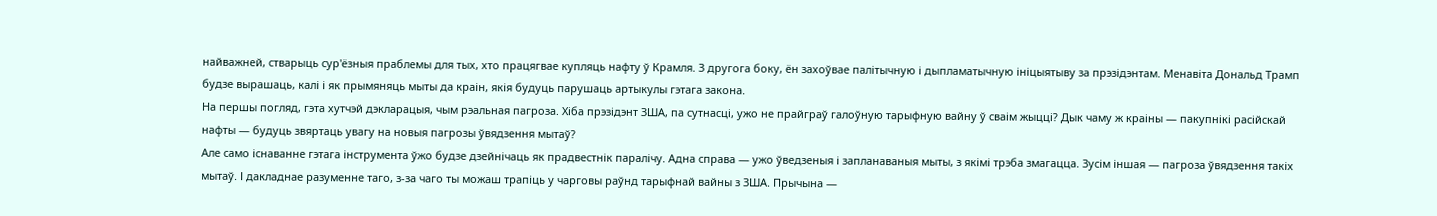найважней, стварыць сур'ёзныя праблемы для тых, хто працягвае купляць нафту ў Крамля. З другога боку, ён захоўвае палітычную і дыпламатычную ініцыятыву за прэзідэнтам. Менавіта Дональд Трамп будзе вырашаць, калі і як прымяняць мыты да краін, якія будуць парушаць артыкулы гэтага закона.
На першы погляд, гэта хутчэй дэкларацыя, чым рэальная пагроза. Хіба прэзідэнт ЗША, па сутнасці, ужо не прайграў галоўную тарыфную вайну ў сваім жыцці? Дык чаму ж краіны — пакупнікі расійскай нафты — будуць звяртаць увагу на новыя пагрозы ўвядзення мытаў?
Але само існаванне гэтага інструмента ўжо будзе дзейнічаць як прадвестнік паралічу. Адна справа — ужо ўведзеныя і запланаваныя мыты, з якімі трэба змагацца. Зусім іншая — пагроза ўвядзення такіх мытаў. І дакладнае разуменне таго, з-за чаго ты можаш трапіць у чарговы раўнд тарыфнай вайны з ЗША. Прычына —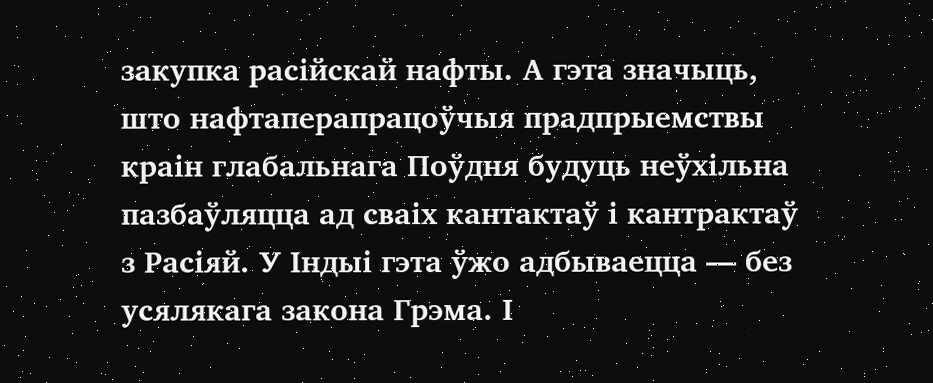закупка расійскай нафты. А гэта значыць, што нафтаперапрацоўчыя прадпрыемствы краін глабальнага Поўдня будуць неўхільна пазбаўляцца ад сваіх кантактаў і кантрактаў з Расіяй. У Індыі гэта ўжо адбываецца — без усялякага закона Грэма. І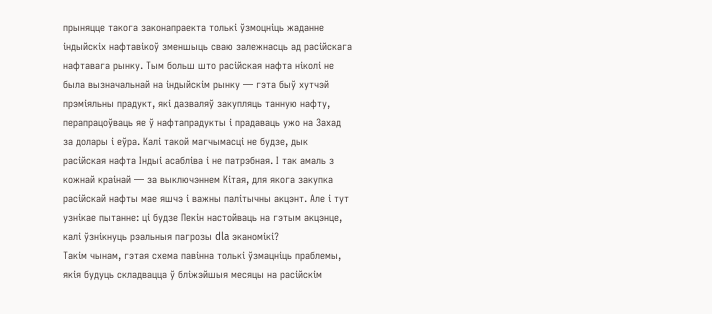прыняцце такога законапраекта толькі ўзмоцніць жаданне індыйскіх нафтавікоў зменшыць сваю залежнасць ад расійскага нафтавага рынку. Тым больш што расійская нафта ніколі не была вызначальнай на індыйскім рынку — гэта быў хутчэй прэміяльны прадукт, які дазваляў закупляць танную нафту, перапрацоўваць яе ў нафтапрадукты і прадаваць ужо на Захад за долары і еўра. Калі такой магчымасці не будзе, дык расійская нафта Індыі асабліва і не патрэбная. І так амаль з кожнай краінай — за выключэннем Кітая, для якога закупка расійскай нафты мае яшчэ і важны палітычны акцэнт. Але і тут узнікае пытанне: ці будзе Пекін настойваць на гэтым акцэнце, калі ўзнікнуць рэальныя пагрозы dla эканомікі?
Такім чынам, гэтая схема павінна толькі ўзмацніць праблемы, якія будуць складвацца ў бліжэйшыя месяцы на расійскім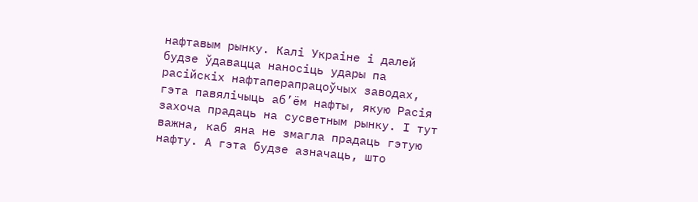нафтавым рынку. Калі Украіне і далей будзе ўдавацца наносіць удары па расійскіх нафтаперапрацоўчых заводах, гэта павялічыць аб’ём нафты, якую Расія захоча прадаць на сусветным рынку. І тут важна, каб яна не змагла прадаць гэтую нафту. А гэта будзе азначаць, што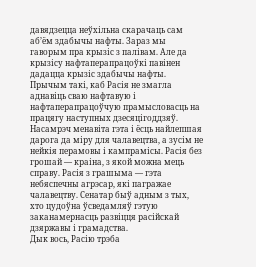давядзецца неўхільна скарачаць сам аб’ём здабычы нафты. Зараз мы гаворым пра крызіс з палівам. Але да крызісу нафтаперапрацоўкі павінен дадацца крызіс здабычы нафты. Прычым такі, каб Расія не змагла аднавіць сваю нафтавую і нафтаперапрацоўчую прамысловасць на працягу наступных дзесяцігоддзяў.
Насамрэч менавіта гэта і ёсць найлепшая дарога да міру для чалавецтва, а зусім не нейкія перамовы і кампрамісы. Расія без грошай — краіна, з якой можна мець справу. Расія з грашыма — гэта небяспечны агрэсар, які пагражае чалавецтву. Сенатар быў адным з тых, хто цудоўна ўсведамляў гэтую заканамернасць развіцця расійскай дзяржавы і грамадства.
Дык вось, Расію трэба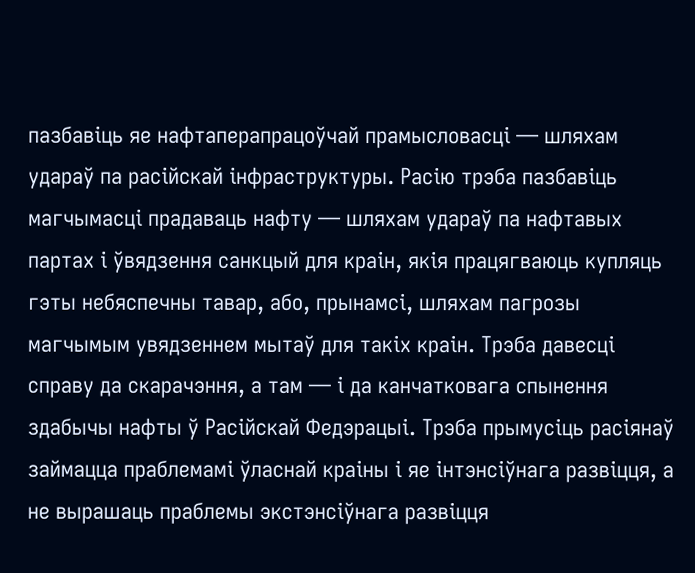пазбавіць яе нафтаперапрацоўчай прамысловасці — шляхам удараў па расійскай інфраструктуры. Расію трэба пазбавіць магчымасці прадаваць нафту — шляхам удараў па нафтавых партах і ўвядзення санкцый для краін, якія працягваюць купляць гэты небяспечны тавар, або, прынамсі, шляхам пагрозы магчымым увядзеннем мытаў для такіх краін. Трэба давесці справу да скарачэння, а там — і да канчатковага спынення здабычы нафты ў Расійскай Федэрацыі. Трэба прымусіць расіянаў займацца праблемамі ўласнай краіны і яе інтэнсіўнага развіцця, а не вырашаць праблемы экстэнсіўнага развіцця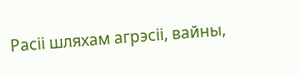Расіі шляхам агрэсіі, вайны,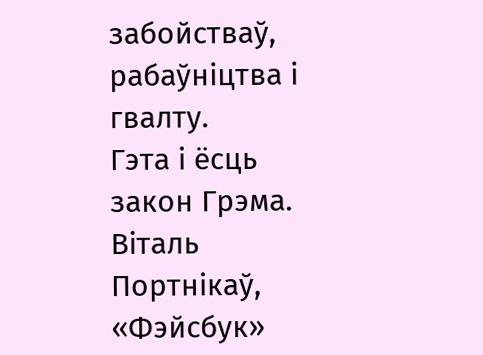забойстваў, рабаўніцтва і гвалту.
Гэта і ёсць закон Грэма.
Віталь Портнікаў, «Фэйсбук»